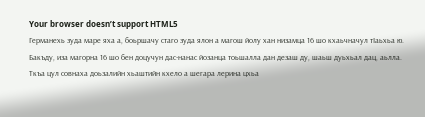Your browser doesn’t support HTML5
Германехь зуда маре яха а, боьршачу стаго зуда ялон а магош йолу хан низамца 16 шо кхаьчначул тIаьхьа ю.
Бакъду, иза магорна 16 шо бен доцучун дас-нанас йозанца тоьшалла дан дезаш ду, шаьш дуьхьал дац, аьлла.
Ткъа цул совнаха доьзалийн хьаштийн кхело а шегара лерина цхьа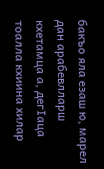бакъо яла езаш ю, марел дан арабевлларш кхетамца а, дегIаца тоалла кхиина хилар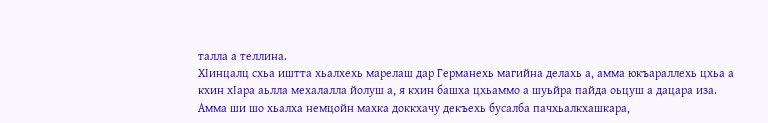талла а теллина.
ХIинцалц схьа иштта хьалхехь марелаш дар Германехь магийна делахь а, амма юкъараллехь цхьа а кхин хIара аьлла мехалалла йолуш а, я кхин башха цхьаммо а шуьйра пайда оьцуш а дацара иза.
Амма ши шо хьалха немцойн махка доккхачу декъехь бусалба пачхьалкхашкара,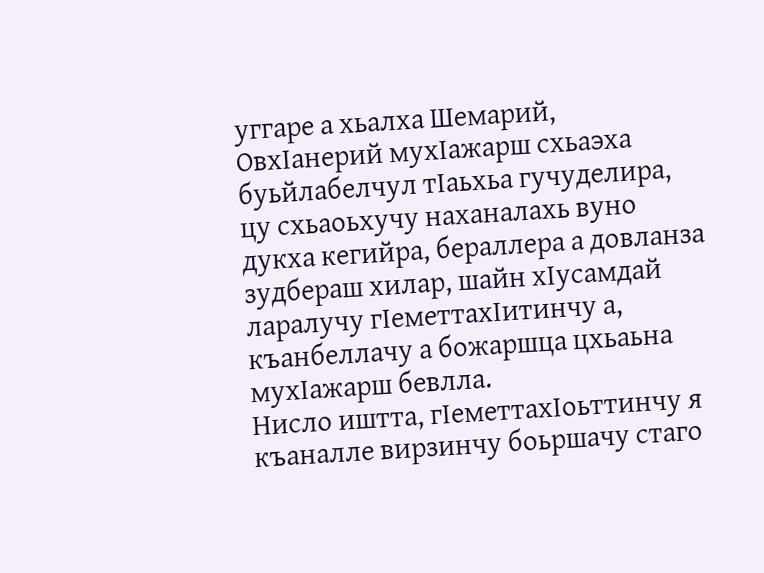уггаре а хьалха Шемарий, ОвхIанерий мухIажарш схьаэха буьйлабелчул тIаьхьа гучуделира, цу схьаоьхучу наханалахь вуно дукха кегийра, бераллера а довланза зудбераш хилар, шайн хIусамдай ларалучу гIеметтахIитинчу а, къанбеллачу а божаршца цхьаьна мухIажарш бевлла.
Нисло иштта, гIеметтахIоьттинчу я къаналле вирзинчу боьршачу стаго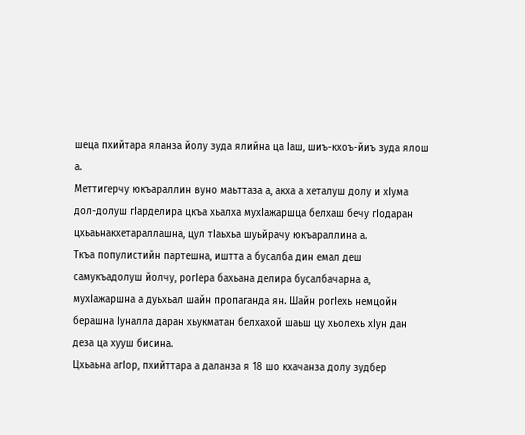шеца пхийтара яланза йолу зуда ялийна ца Iаш, шиъ-кхоъ-йиъ зуда ялош а.
Меттигерчу юкъараллин вуно маьттаза а, акха а хеталуш долу и хIума дол-долуш гIарделира цкъа хьалха мухIажаршца белхаш бечу гIодаран цхьаьнакхетараллашна, цул тIаьхьа шуьйрачу юкъараллина а.
Ткъа популистийн партешна, иштта а бусалба дин емал деш самукъадолуш йолчу, рогIера бахьана делира бусалбачарна а, мухIажаршна а дуьхьал шайн пропаганда ян. Шайн рогIехь немцойн берашна Iуналла даран хьукматан белхахой шаьш цу хьолехь хIун дан деза ца хууш бисина.
Цхьаьна агIор, пхийттара а даланза я 18 шо кхачанза долу зудбер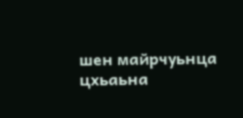шен майрчуьнца цхьаьна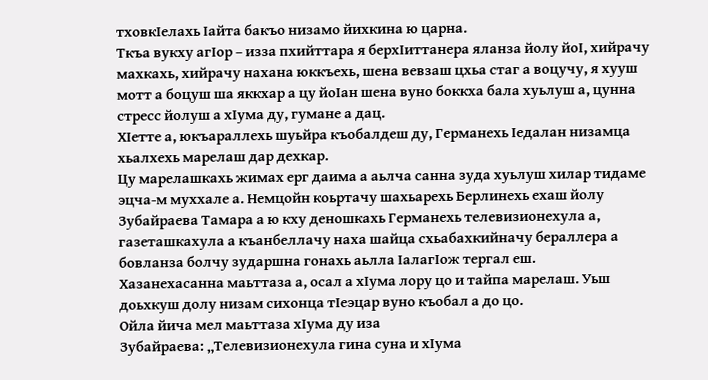тховкIелахь Iайта бакъо низамо йихкина ю царна.
Ткъа вукху агIор – изза пхийттара я берхIиттанера яланза йолу йоI, хийрачу махкахь, хийрачу нахана юккъехь, шена вевзаш цхьа стаг а воцучу, я хууш мотт а боцуш ша яккхар а цу йоIан шена вуно боккха бала хуьлуш а, цунна стресс йолуш а хIума ду, гумане а дац.
ХIетте а, юкъараллехь шуьйра къобалдеш ду, Германехь Iедалан низамца хьалхехь марелаш дар дехкар.
Цу марелашкахь жимах ерг даима а аьлча санна зуда хуьлуш хилар тидаме эцча-м муххале а. Немцойн коьртачу шахьарехь Берлинехь ехаш йолу Зубайраева Тамара а ю кху деношкахь Германехь телевизионехула а, газеташкахула а къанбеллачу наха шайца схьабахкийначу бераллера а бовланза болчу зударшна гонахь аьлла IалагIож тергал еш.
Хазанехасанна маьттаза а, осал а хIума лору цо и тайпа марелаш. Уьш доьхкуш долу низам сихонца тIеэцар вуно къобал а до цо.
Ойла йича мел маьттаза хIума ду иза
Зубайраева: „Телевизионехула гина суна и хIума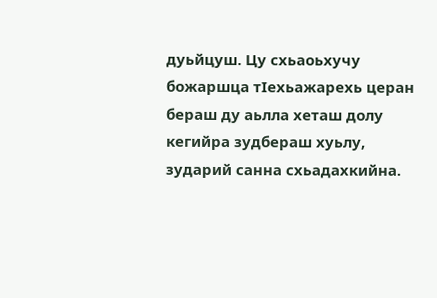дуьйцуш. Цу схьаоьхучу божаршца тIехьажарехь церан бераш ду аьлла хеташ долу кегийра зудбераш хуьлу, зударий санна схьадахкийна.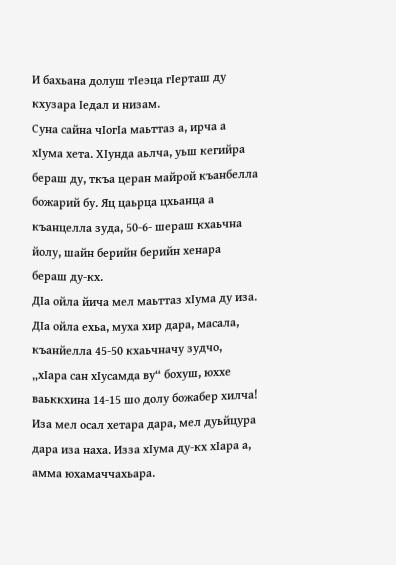И бахьана долуш тIеэца гIерташ ду кхузара Iедал и низам.
Суна сайна чIогIа маьттаз а, ирча а хIума хета. ХIунда аьлча, уьш кегийра бераш ду, ткъа церан майрой къанбелла божарий бу. Яц цаьрца цхьанца а къанцелла зуда, 50-6- шераш кхаьчна йолу, шайн берийн берийн хенара бераш ду-кх.
ДIа ойла йича мел маьттаз хIума ду иза. ДIа ойла ехьа, муха хир дара, масала, къанйелла 45-50 кхаьчначу зудчо, „хIара сан хIусамда ву“ бохуш, юххе ваьккхина 14-15 шо долу божабер хилча! Иза мел осал хетара дара, мел дуьйцура дара иза наха. Изза хIума ду-кх хIара а, амма юхамаччахьара.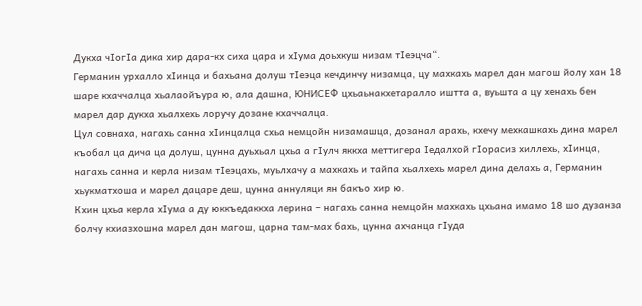Дукха чIогIа дика хир дара-кх сиха цара и хIума доьхкуш низам тIеэцча“.
Германин урхалло хIинца и бахьана долуш тIеэца кечдинчу низамца, цу махкахь марел дан магош йолу хан 18 шаре кхаччалца хьалаойъура ю, ала дашна, ЮНИСЕФ цхьаьнакхетаралло иштта а, вуьшта а цу хенахь бен марел дар дукха хьалхехь лоручу дозане кхаччалца.
Цул совнаха, нагахь санна хIинцалца схьа немцойн низамашца, дозанал арахь, кхечу мехкашкахь дина марел къобал ца дича ца долуш, цунна дуьхьал цхьа а гIулч яккха меттигера Iедалхой гIорасиз хиллехь, хIинца, нагахь санна и керла низам тIеэцахь, муьлхачу а махкахь и тайпа хьалхехь марел дина делахь а, Германин хьукматхоша и марел дацаре деш, цунна аннуляци ян бакъо хир ю.
Кхин цхьа керла хIума а ду юккъедаккха лерина – нагахь санна немцойн махкахь цхьана имамо 18 шо дузанза болчу кхиазхошна марел дан магош, царна там-мах бахь, цунна ахчанца гIуда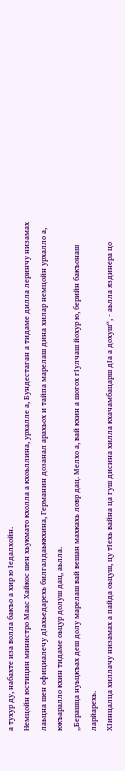а тухур ду, набахте иза волла бакъо а хир ю Iедалхойн.
Немцойн юстицин министро Маас Хайкос шен хьукмато кхолла а кхоьллина, урхалле а, Бундестаган а тидаме дилла леринчу низамах лаьцна шен официалечу дIахьедарехь билгалдаьккхина, Германин дозанал арахьох и тайпа марелаш дина хилар немцойн урхалло а, юкъаралло кхин тидаме оьцур долуш дац, аьлла.
„Берашца нуьцкъах деш долу марелаш вай вешан махкахь ловр дац. Мелхо а, вай кхин а шогох гIулчаш йохур ю, берийн бакъонаш ларйарехь.
ХIинцалца хиллачу низамах а пайда оьцуш, цу тIехь вайна ца гуш дисина хилла кхачамбацарш дIа а дохуш“, - аьлла яздинера цо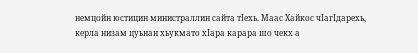немцойн юстицин министраллин сайта тIехь. Маас Хайкос чIагIдарехь, керла низам цуьнан хьукмато хIара карара шо чекх а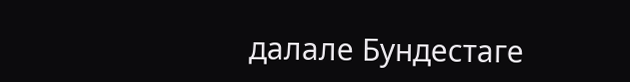далале Бундестаге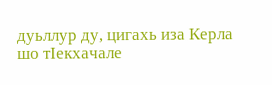дуьллур ду, цигахь иза Керла шо тIекхачале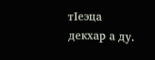тIеэца декхар а ду.